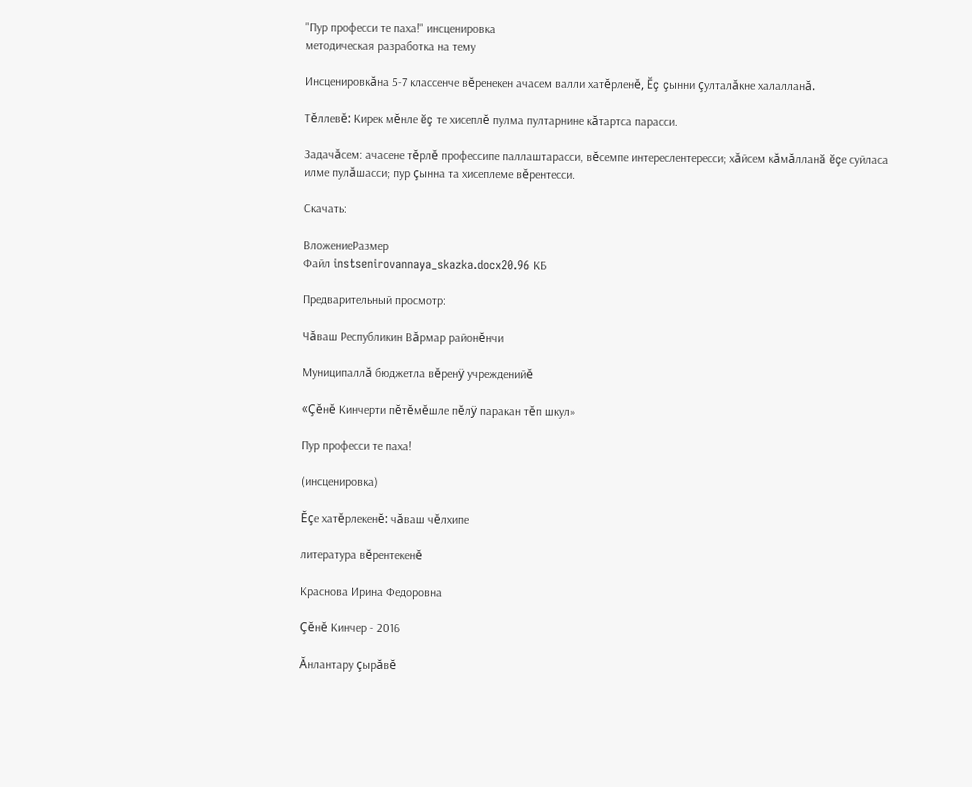"Пур професси те паха!" инсценировка
методическая разработка на тему

Инсценировкăна 5-7 классенче вĕренекен ачасем валли хатĕрленĕ, Ĕç çынни çулталăкне халалланă.

Тĕллевĕ: Кирек мĕнле ĕç те хисеплĕ пулма пултарнине кăтартса парасси.

Задачăсем: ачасене тĕрлĕ профессипе паллаштарасси, вĕсемпе интереслентересси; хăйсем кăмăлланă ĕçе суйласа илме пулăшасси; пур çынна та хисеплеме вĕрентесси.

Скачать:

ВложениеРазмер
Файл instsenirovannaya_skazka.docx20.96 КБ

Предварительный просмотр:

Чăваш Республикин Вăрмар районĕнчи

Муниципаллă бюджетла вĕренÿ учрежденийĕ

«Çĕнĕ Кинчерти пĕтĕмĕшле пĕлÿ паракан тĕп шкул»

Пур професси те паха!

(инсценировка)

Ĕçе хатĕрлекенĕ: чăваш чĕлхипе

литература вĕрентекенĕ

Краснова Ирина Федоровна

Çĕнĕ Кинчер - 2016

Ăнлантару çырăвĕ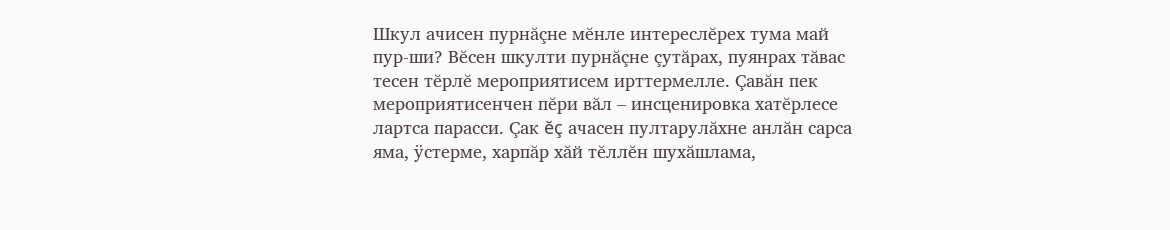Шкул ачисен пурнăçне мĕнле интереслĕрех тума май пур-ши? Вĕсен шкулти пурнăçне çутăрах, пуянрах тăвас тесен тĕрлĕ мероприятисем ирттермелле. Çавăн пек мероприятисенчен пĕри вăл – инсценировка хатĕрлесе лартса парасси. Çак ĕç ачасен пултарулăхне анлăн сарса яма, ÿстерме, харпăр хăй тĕллĕн шухăшлама,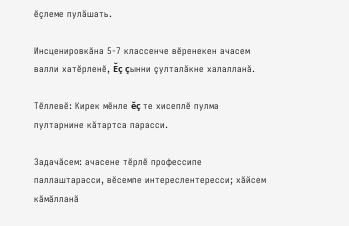ĕçлеме пулăшать.

Инсценировкăна 5-7 классенче вĕренекен ачасем валли хатĕрленĕ, Ĕç çынни çулталăкне халалланă.

Тĕллевĕ: Кирек мĕнле ĕç те хисеплĕ пулма пултарнине кăтартса парасси.

Задачăсем: ачасене тĕрлĕ профессипе паллаштарасси, вĕсемпе интереслентересси; хăйсем кăмăлланă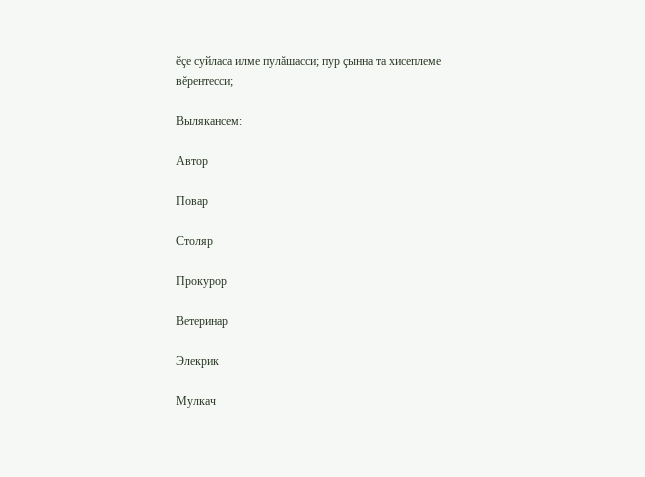ĕçе суйласа илме пулăшасси; пур çынна та хисеплеме вĕрентесси;

Вылякансем:

Автор

Повар

Столяр

Прокурор

Ветеринар

Элекрик

Мулкач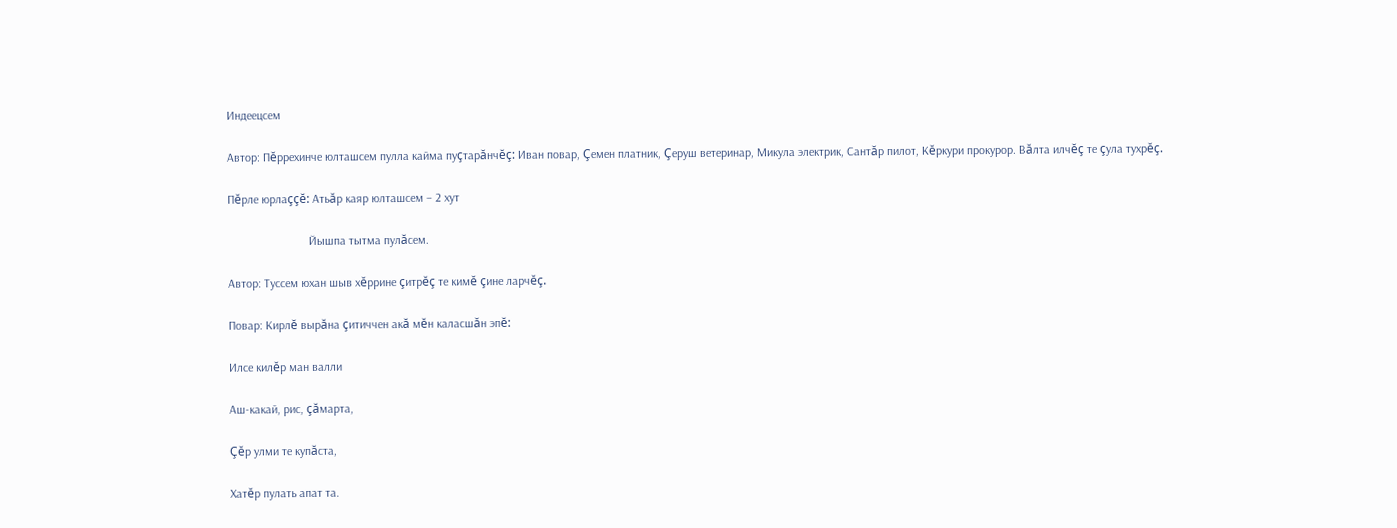Индеецсем

Автор: Пĕррехинче юлташсем пулла кайма пуçтарăнчĕç: Иван повар, Çемен платник, Çеруш ветеринар, Микула электрик, Сантăр пилот, Кĕркури прокурор. Вăлта илчĕç те çула тухрĕç.

Пĕрле юрлаççĕ: Атьăр каяр юлташсем – 2 хут

                           Йышпа тытма пулăсем.

Автор: Туссем юхан шыв хĕррине çитрĕç те кимĕ çине ларчĕç.

Повар: Кирлĕ вырăна çитиччен акă мĕн каласшăн эпĕ:

Илсе килĕр ман валли

Аш-какай, рис, çăмарта,

Çĕр улми те купăста,

Хатĕр пулать апат та.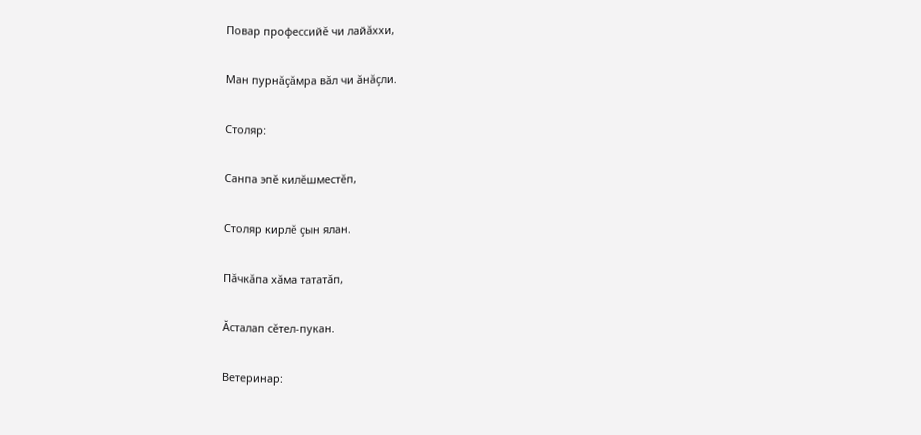Повар профессийĕ чи лайăххи,

Ман пурнăçăмра вăл чи ăнăçли.

Столяр:

Санпа эпĕ килĕшместĕп,

Столяр кирлĕ çын ялан.

Пăчкăпа хăма тататăп,

Ăсталап сĕтел-пукан.

Ветеринар: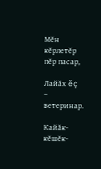Мĕн кĕрлетĕр пĕр пасар,

Лайăх ĕç – ветеринар.

Кайăк-кĕшĕк-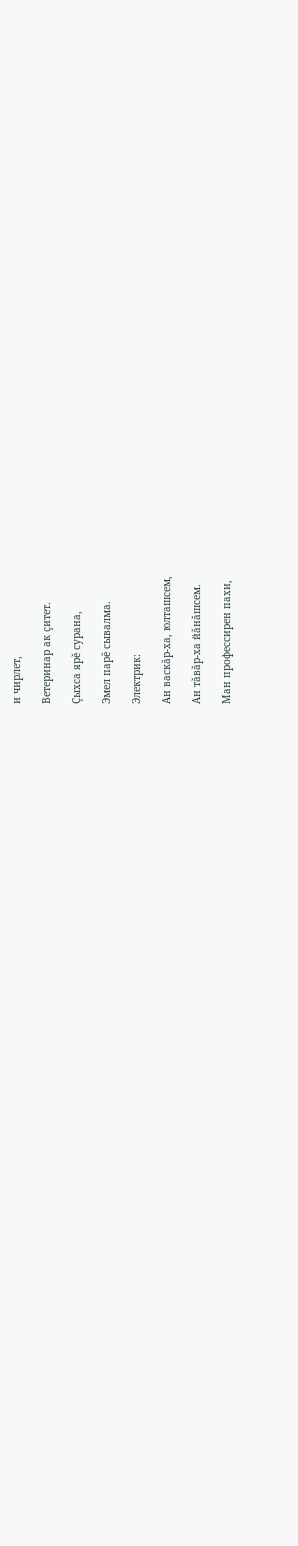и чирлет,

Ветеринар ак çитет.

Çыхса ярĕ сурана,

Эмел парĕ сывалма.

Электрик:

Ан васкăр-ха, юлташсем,

Ан тăвăр-ха йăнăшсем.

Ман профессирен пахи,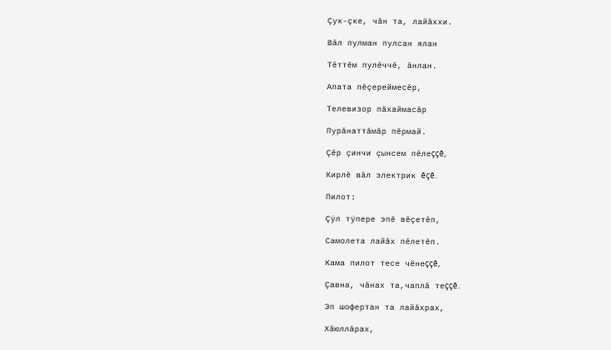Çук-çке, чăн та, лайăххи.

Вăл пулман пулсан ялан

Тĕттĕм пулĕччĕ, ăнлан.

Апата пĕçереймесĕр,

Телевизор пăхаймасăр

Пурăнаттăмăр пĕрмай.

Çĕр çинчи çынсем пĕлеççĕ,

Кирлĕ вăл электрик ĕçĕ.

Пилот:

Çÿл тÿпере эпĕ вĕçетĕп,

Самолета лайăх пĕлетĕп.

Кама пилот тесе чĕнеççĕ,

Çавна, чăнах та,чаплă теççĕ.

Эп шофертан та лайăхрах,

Хăюллăрах,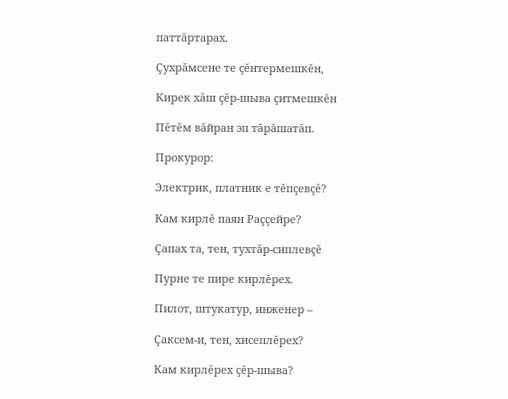паттăртарах.

Çухрăмсене те çĕнтермешкĕн,

Кирек хăш çĕр-шыва çитмешкĕн

Пĕтĕм вăйран эп тăрăшатăп.

Прокурор:

Электрик, платник е тĕпçевçĕ?

Кам кирлĕ паян Раççейре?

Çапах та, тен, тухтăр-сиплевçĕ

Пурне те пире кирлĕрех.

Пилот, штукатур, инженер –

Çаксем-и, тен, хисеплĕрех?

Кам кирлĕрех çĕр-шыва?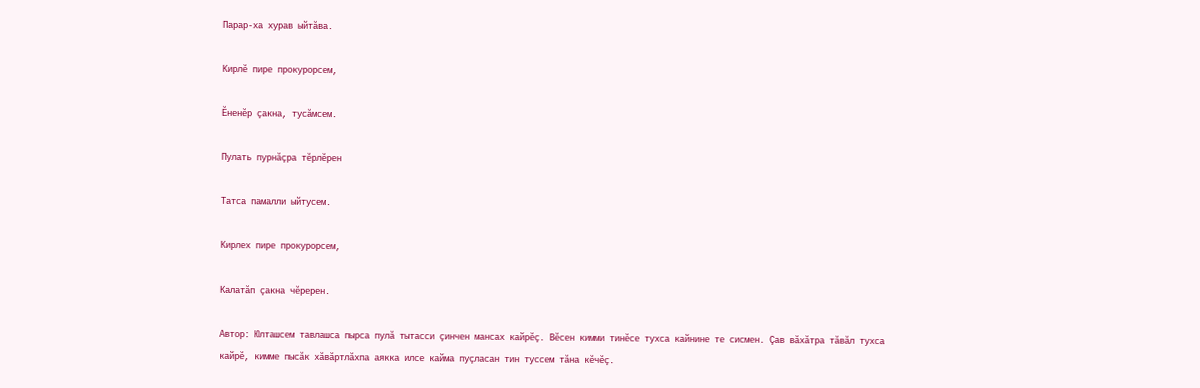Парар-ха хурав ыйтăва.

Кирлĕ пире прокурорсем,

Ĕненĕр çакна, тусăмсем.

Пулать пурнăçра тĕрлĕрен

Татса памалли ыйтусем.

Кирлех пире прокурорсем,

Калатăп çакна чĕререн.

Автор: Юлташсем тавлашса пырса пулă тытасси çинчен мансах кайрĕç. Вĕсен кимми тинĕсе тухса кайнине те сисмен. Çав вăхăтра тăвăл тухса кайрĕ, кимме пысăк хăвăртлăхпа аякка илсе кайма пуçласан тин туссем тăна кĕчĕç.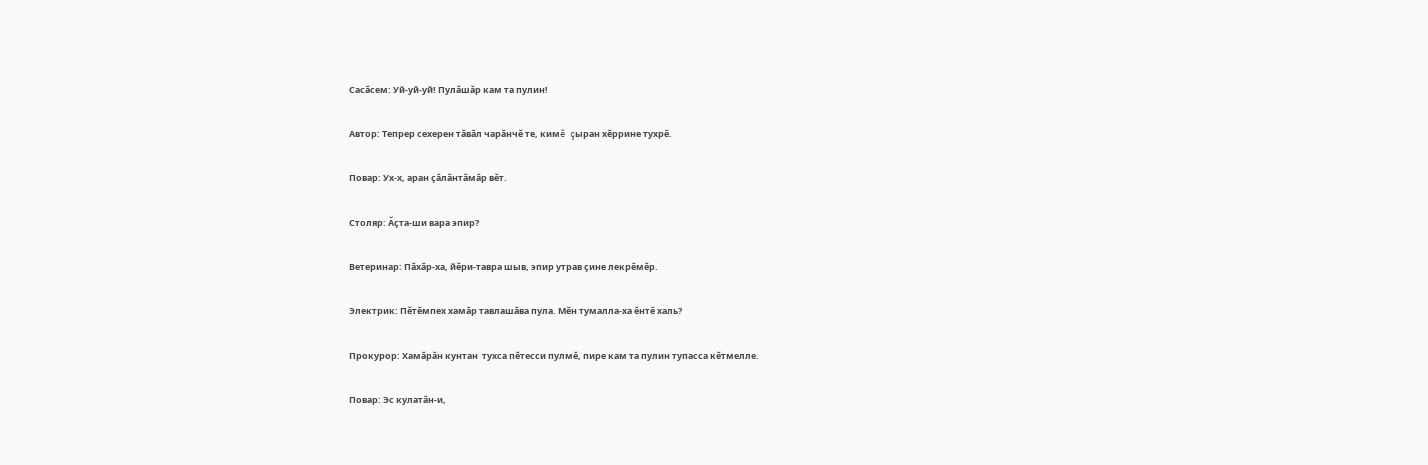Сасăсем: Уй-уй-уй! Пулăшăр кам та пулин!

Автор: Тепрер сехерен тăвăл чарăнчĕ те, кимĕ çыран хĕррине тухрĕ.

Повар: Ух-х, аран çăлăнтăмăр вĕт.

Столяр: Ăçта-ши вара эпир?

Ветеринар: Пăхăр-ха, йĕри-тавра шыв, эпир утрав çине лекрĕмĕр.

Электрик: Пĕтĕмпех хамăр тавлашăва пула. Мĕн тумалла-ха ĕнтĕ халь?

Прокурор: Хамăрăн кунтан  тухса пĕтесси пулмĕ, пире кам та пулин тупасса кĕтмелле.

Повар: Эс кулатăн-и,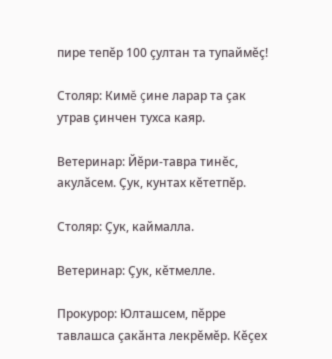пире тепĕр 100 çултан та тупаймĕç!

Столяр: Кимĕ çине ларар та çак утрав çинчен тухса каяр.

Ветеринар: Йĕри-тавра тинĕс, акулăсем. Çук, кунтах кĕтетпĕр.

Столяр: Çук, каймалла.

Ветеринар: Çук, кĕтмелле.

Прокурор: Юлташсем, пĕрре тавлашса çакăнта лекрĕмĕр. Кĕçех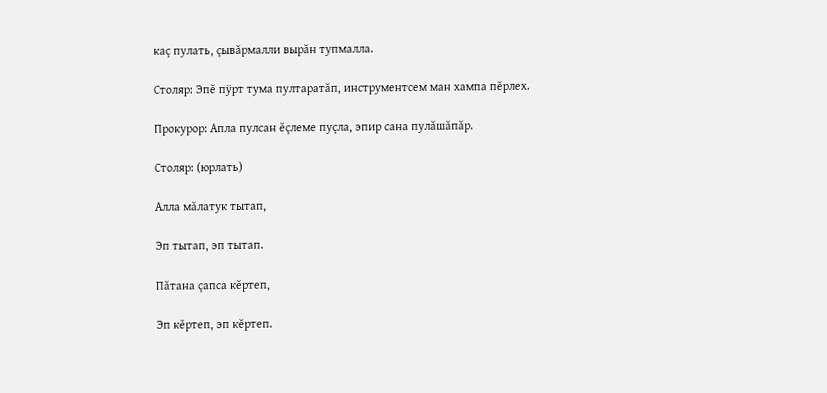каç пулать, çывăрмалли вырăн тупмалла.

Столяр: Эпĕ пÿрт тума пултаратăп, инструментсем ман хампа пĕрлех.

Прокурор: Апла пулсан ĕçлеме пуçла, эпир сана пулăшăпăр.

Столяр: (юрлать)

Алла мăлатук тытап,

Эп тытап, эп тытап.

Пăтана çапса кĕртеп,

Эп кĕртеп, эп кĕртеп.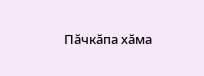Пăчкăпа хăма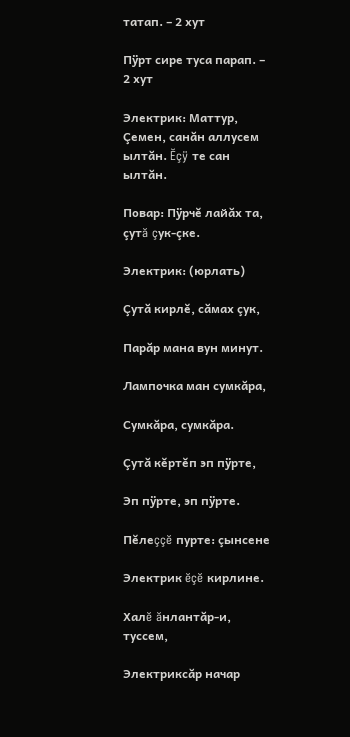татап. – 2 хут

Пÿрт сире туса парап. – 2 хут

Электрик: Маттур, Çемен, санăн аллусем ылтăн. Ĕçÿ те сан ылтăн.

Повар: Пÿрчĕ лайăх та, çутă çук-çке.

Электрик: (юрлать)

Çутă кирлĕ, сăмах çук,

Парăр мана вун минут.

Лампочка ман сумкăра,

Сумкăра, сумкăра.

Çутă кĕртĕп эп пÿрте,

Эп пÿрте, эп пÿрте.

Пĕлеççĕ пурте: çынсене

Электрик ĕçĕ кирлине.

Халĕ ăнлантăр-и, туссем,

Электриксăр начар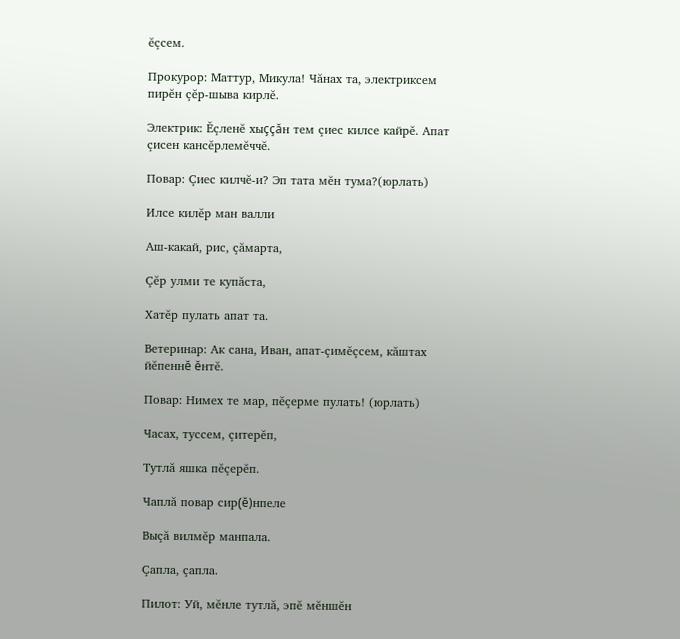ĕçсем.

Прокурор: Маттур, Микула! Чăнах та, электриксем пирĕн çĕр-шыва кирлĕ.

Электрик: Ĕçленĕ хыççăн тем çиес килсе кайрĕ. Апат çисен кансĕрлемĕччĕ.

Повар: Çиес килчĕ-и? Эп тата мĕн тума?(юрлать)

Илсе килĕр ман валли

Аш-какай, рис, çăмарта,

Çĕр улми те купăста,

Хатĕр пулать апат та.

Ветеринар: Ак сана, Иван, апат-çимĕçсем, кăштах йĕпеннĕ ĕнтĕ.

Повар: Нимех те мар, пĕçерме пулать! (юрлать)

Часах, туссем, çитерĕп,

Тутлă яшка пĕçерĕп.

Чаплă повар сир(ĕ)нпеле

Выçă вилмĕр манпала.

Çапла, çапла.

Пилот: Уй, мĕнле тутлă, эпĕ мĕншĕн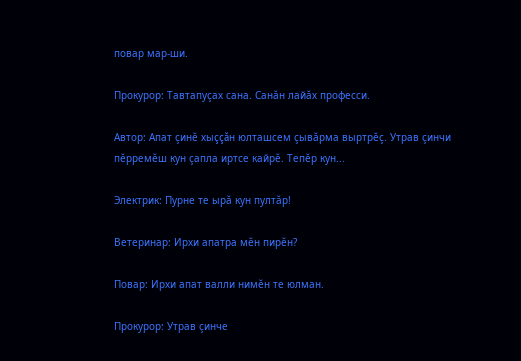повар мар-ши.

Прокурор: Тавтапуçах сана. Санăн лайăх професси.

Автор: Апат çинĕ хыççăн юлташсем çывăрма выртрĕç. Утрав çинчи пĕрремĕш кун çапла иртсе кайрĕ. Тепĕр кун...

Электрик: Пурне те ырă кун пултăр!

Ветеринар: Ирхи апатра мĕн пирĕн?

Повар: Ирхи апат валли нимĕн те юлман.

Прокурор: Утрав çинче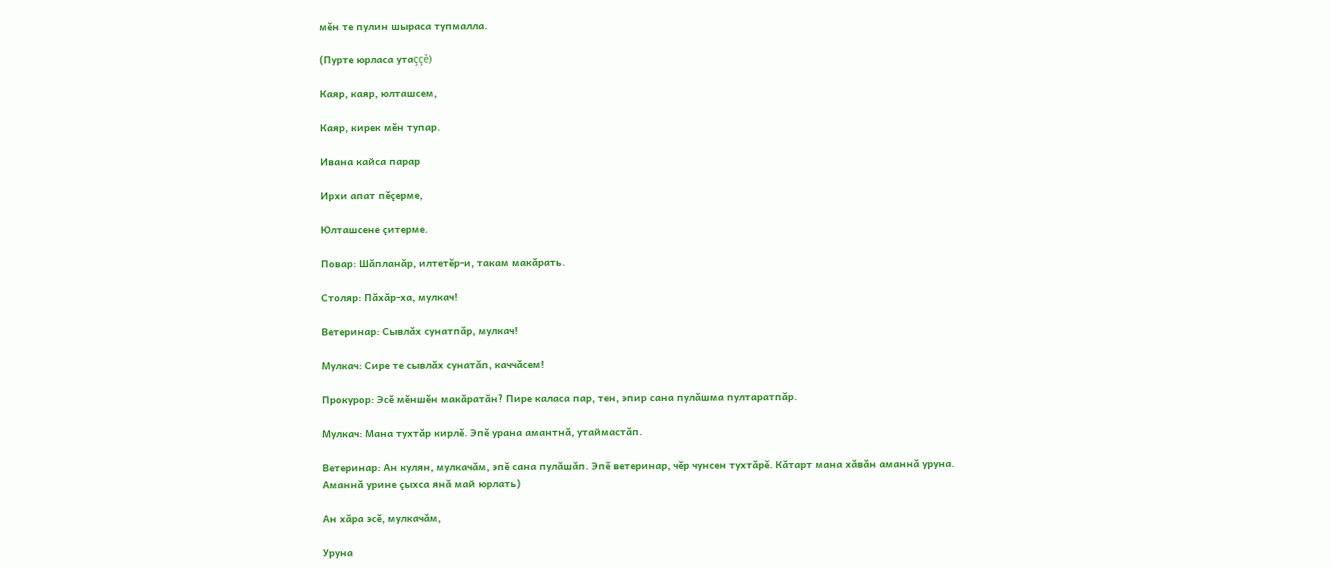мĕн те пулин шыраса тупмалла.

(Пурте юрласа утаççĕ)

Каяр, каяр, юлташсем,

Каяр, кирек мĕн тупар.

Ивана кайса парар

Ирхи апат пĕçерме,

Юлташсене çитерме.

Повар: Шăпланăр, илтетĕр-и, такам макăрать.

Столяр: Пăхăр-ха, мулкач!

Ветеринар: Сывлăх сунатпăр, мулкач!

Мулкач: Сире те сывлăх сунатăп, каччăсем!

Прокурор: Эсĕ мĕншĕн макăратăн? Пире каласа пар, тен, эпир сана пулăшма пултаратпăр.

Мулкач: Мана тухтăр кирлĕ. Эпĕ урана амантнă, утаймастăп.

Ветеринар: Ан кулян, мулкачăм, эпĕ сана пулăшăп. Эпĕ ветеринар, чĕр чунсен тухтăрĕ. Кăтарт мана хăвăн аманнă уруна. Аманнă урине çыхса янă май юрлать)

Ан хăра эсĕ, мулкачăм,

Уруна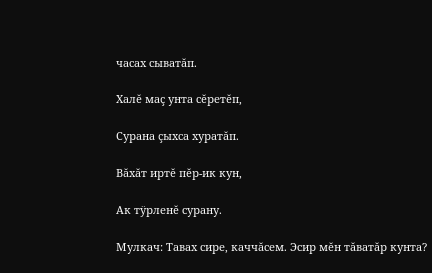часах сыватăп.

Халĕ маç унта сĕретĕп,

Сурана çыхса хуратăп.

Вăхăт иртĕ пĕр-ик кун,

Ак тÿрленĕ сурану.

Мулкач: Тавах сире, каччăсем. Эсир мĕн тăватăр кунта?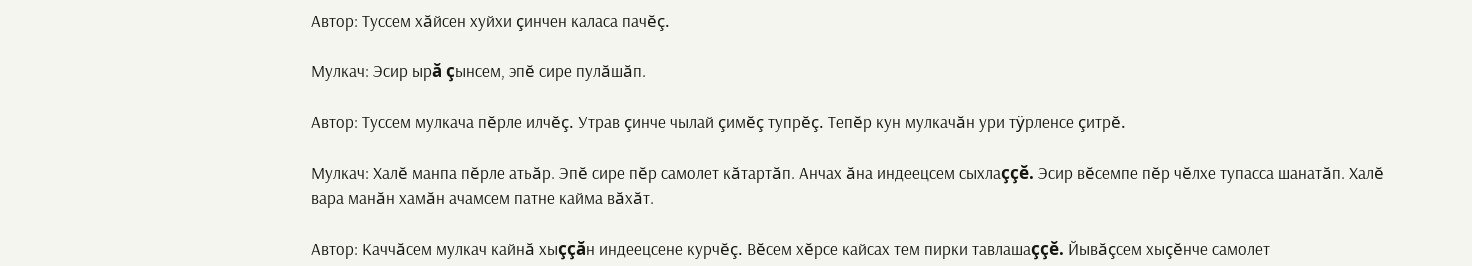Автор: Туссем хăйсен хуйхи çинчен каласа пачĕç.

Мулкач: Эсир ырă çынсем, эпĕ сире пулăшăп.

Автор: Туссем мулкача пĕрле илчĕç. Утрав çинче чылай çимĕç тупрĕç. Тепĕр кун мулкачăн ури тÿрленсе çитрĕ.

Мулкач: Халĕ манпа пĕрле атьăр. Эпĕ сире пĕр самолет кăтартăп. Анчах ăна индеецсем сыхлаççĕ. Эсир вĕсемпе пĕр чĕлхе тупасса шанатăп. Халĕ вара манăн хамăн ачамсем патне кайма вăхăт.

Автор: Каччăсем мулкач кайнă хыççăн индеецсене курчĕç. Вĕсем хĕрсе кайсах тем пирки тавлашаççĕ. Йывăçсем хыçĕнче самолет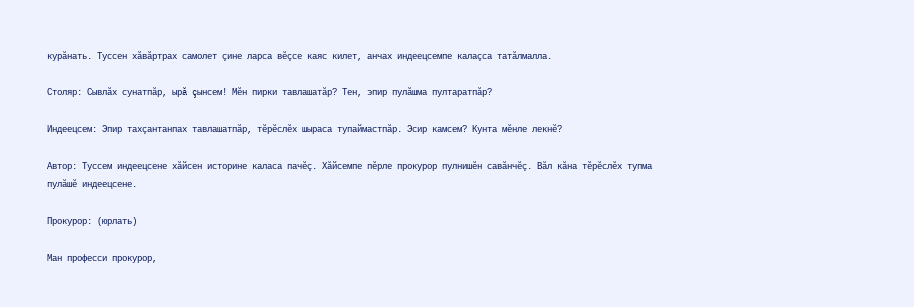курăнать. Туссен хăвăртрах самолет çине ларса вĕçсе каяс килет, анчах индеецсемпе калаçса татăлмалла.

Столяр: Сывлăх сунатпăр, ырă çынсем! Мĕн пирки тавлашатăр? Тен, эпир пулăшма пултаратпăр?

Индеецсем: Эпир тахçантанпах тавлашатпăр, тĕрĕслĕх шыраса тупаймастпăр. Эсир камсем? Кунта мĕнле лекнĕ?

Автор: Туссем индеецсене хăйсен историне каласа пачĕç. Хăйсемпе пĕрле прокурор пулнишĕн савăнчĕç. Вăл кăна тĕрĕслĕх тупма пулăшĕ индеецсене.

Прокурор: (юрлать)

Ман професси прокурор,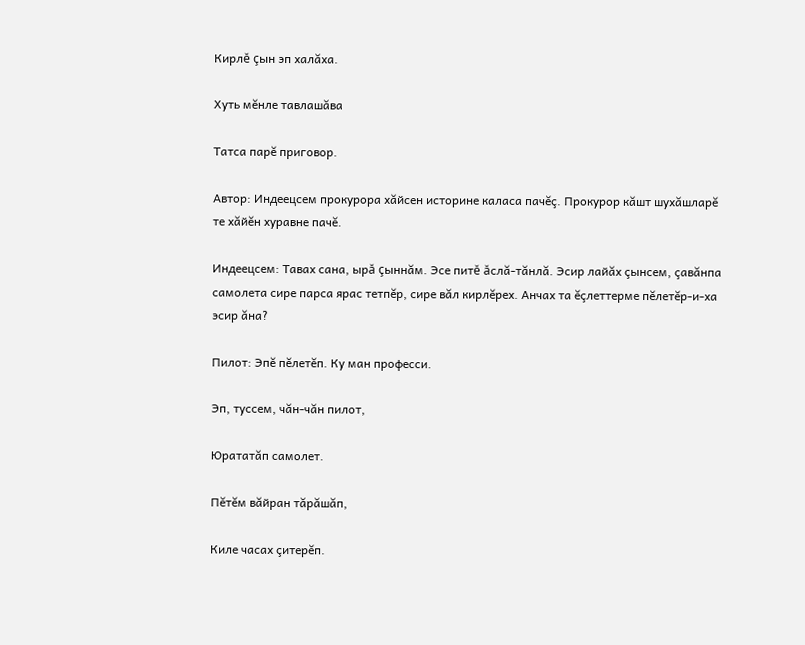Кирлĕ çын эп халăха.

Хуть мĕнле тавлашăва

Татса парĕ приговор.

Автор: Индеецсем прокурора хăйсен историне каласа пачĕç. Прокурор кăшт шухăшларĕ те хăйĕн хуравне пачĕ.

Индеецсем: Тавах сана, ырă çыннăм. Эсе питĕ ăслă-тăнлă. Эсир лайăх çынсем, çавăнпа самолета сире парса ярас тетпĕр, сире вăл кирлĕрех. Анчах та ĕçлеттерме пĕлетĕр-и-ха эсир ăна?

Пилот: Эпĕ пĕлетĕп. Ку ман професси.

Эп, туссем, чăн-чăн пилот,

Юрататăп самолет.

Пĕтĕм вăйран тăрăшăп,

Киле часах çитерĕп.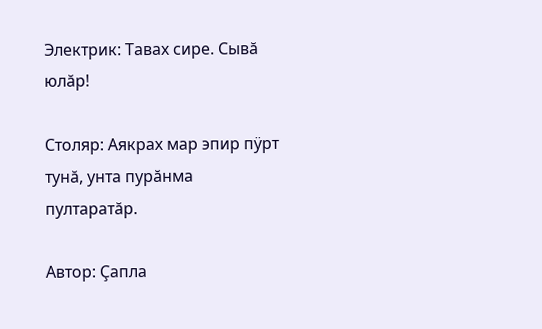Электрик: Тавах сире. Сывă юлăр!

Столяр: Аякрах мар эпир пÿрт тунă, унта пурăнма пултаратăр.

Автор: Çапла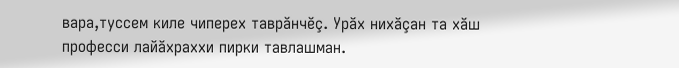вара,туссем киле чиперех таврăнчĕç. Урăх нихăçан та хăш професси лайăхраххи пирки тавлашман.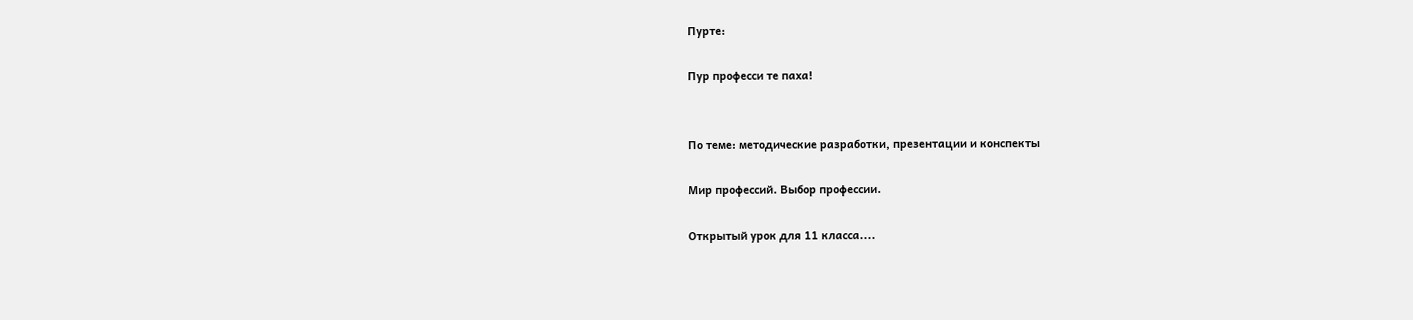Пурте:

Пур професси те паха!


По теме: методические разработки, презентации и конспекты

Мир профессий. Выбор профессии.

Открытый урок для 11 класса....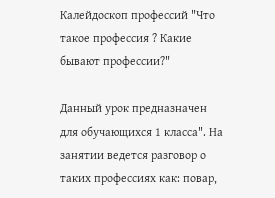Калейдоскоп профессий "Что такое профессия ? Какие бывают профессии?"

Данный урок предназначен для обучающихся 1 класса". На занятии ведется разговор о таких профессиях как: повар,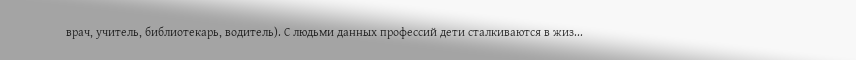врач, учитель, библиотекарь, водитель). С людьми данных профессий дети сталкиваются в жиз...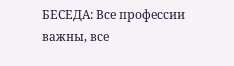БЕСЕДА: Все профессии важны, все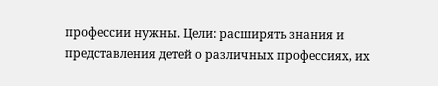профессии нужны. Цели: расширять знания и представления детей о различных профессиях, их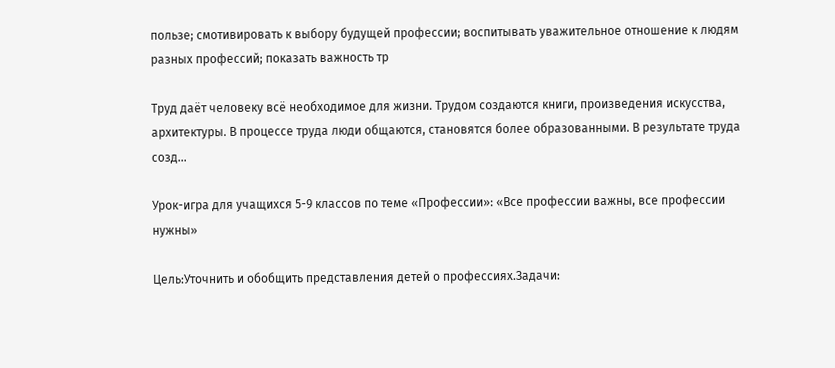пользе; смотивировать к выбору будущей профессии; воспитывать уважительное отношение к людям разных профессий; показать важность тр

Труд даёт человеку всё необходимое для жизни. Трудом создаются книги, произведения искусства, архитектуры. В процессе труда люди общаются, становятся более образованными. В результате труда созд...

Урок-игра для учащихся 5-9 классов по теме «Профессии»: «Все профессии важны, все профессии нужны»

Цель:Уточнить и обобщить представления детей о профессиях.Задачи: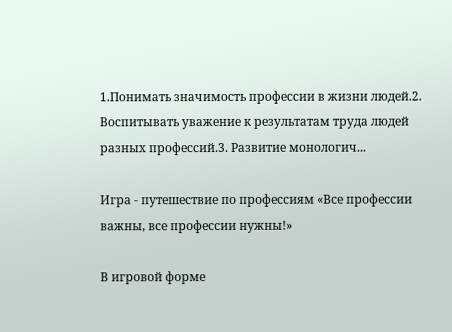1.Понимать значимость профессии в жизни людей.2. Воспитывать уважение к результатам труда людей разных профессий.3. Развитие монологич...

Игра - путешествие по профессиям «Все профессии важны, все профессии нужны!»

В игровой форме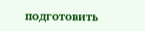подготовить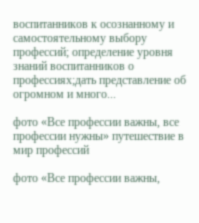воспитанников к осознанному и самостоятельному выбору профессий; определение уровня знаний воспитанников о профессиях;дать представление об огромном и много...

фото «Все профессии важны, все профессии нужны» путешествие в мир профессий

фото «Все профессии важны,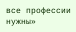все профессии нужны»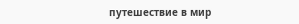путешествие в мир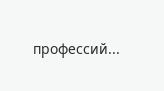профессий...